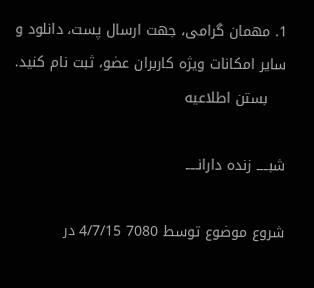1. مهمان گرامی، جهت ارسال پست، دانلود و سایر امکانات ویژه کاربران عضو، ثبت نام کنید.
    بستن اطلاعیه

شبـــــ زنده دارانـــــ

شروع موضوع توسط 7080 4/7/15 در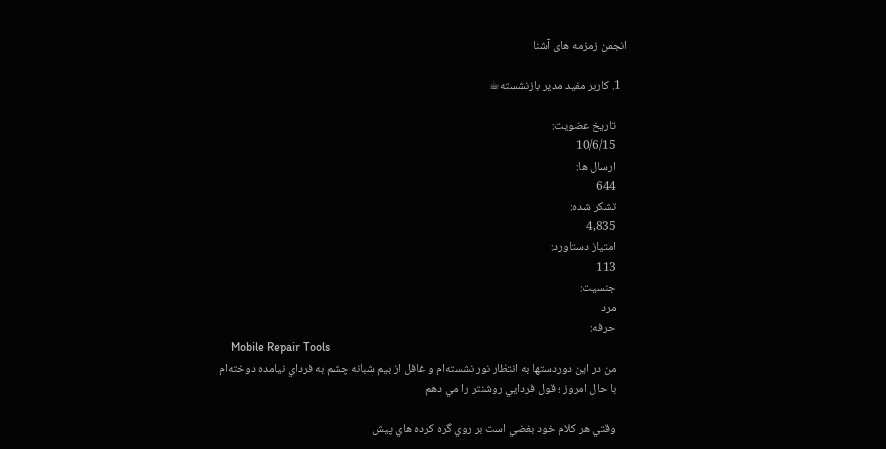انجمن زمزمه های آشنا

  1. کاربر مفید مدیر بازنشسته☕

    تاریخ عضویت:
    10/6/15
    ارسال ها:
    644
    تشکر شده:
    4,835
    امتیاز دستاورد:
    113
    جنسیت:
    مرد
    حرفه:
    Mobile Repair Tools
    من در اين دوردستها به انتظار نور نشسته‌ام و غافل از بيم شبانه چشم به فرداي نيامده دوخته‌ام
    با حال امروز ؛ قول فردايي روشنتر را مي دهم

    وقتي هر كلام خود بغضي است بر روي گره كرده هاي پيش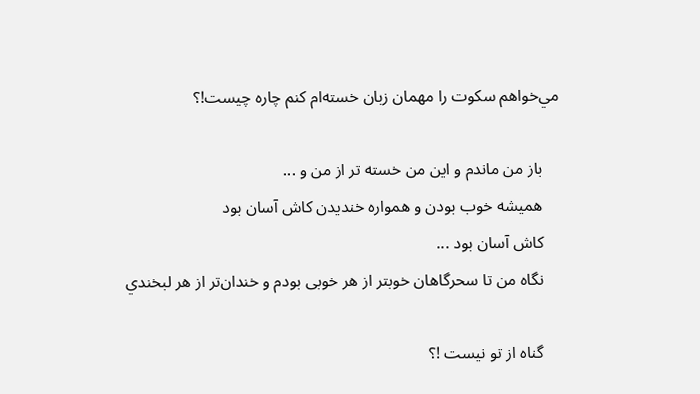مي‌خواهم سكوت را مهمان زبان خسته‌ام كنم چاره چيست!؟

    باز من ماندم و اين من خسته تر از من و ...
    هميشه خوب بودن و همواره خنديدن كاش آسان بود
    كاش آسان بود ...
    نگاه من تا سحرگاهان خوبتر از هر خوبی بودم و خندان‌تر از هر لبخندي

    گناه از تو نيست !؟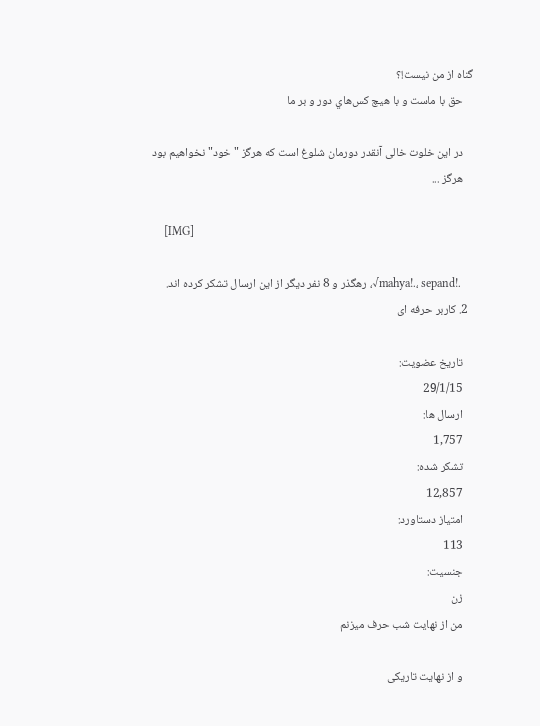گناه از من نيست!؟
    حق با ماست و با هيچ‌ كس‌هاي دور و بر ما

    در این خلوت خالی آنقدر دورمان شلوغ است كه هرگز "خود" نخواهیم بود
    هرگز ...

    [IMG]

    .!mahya!.، sepand√، رهگذر و 8 نفر دیگر از این ارسال تشکر کرده اند.
  2. کاربر حرفه ای

    تاریخ عضویت:
    29/1/15
    ارسال ها:
    1,757
    تشکر شده:
    12,857
    امتیاز دستاورد:
    113
    جنسیت:
    زن
    من از نهایت شب حرف میزنم

    و از نهایت تاریکی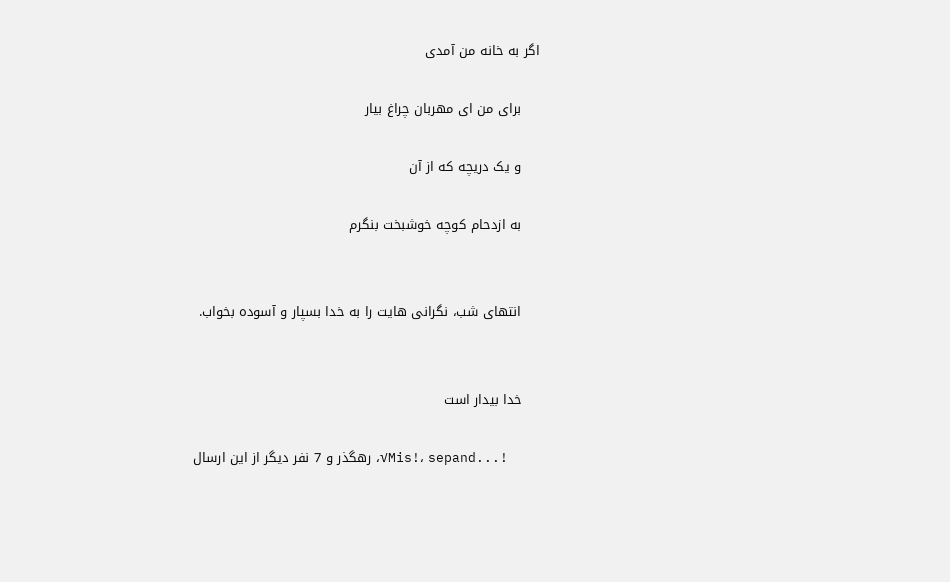اگر به خانه من آمدی

    برای من ای مهربان چراغ بیار

    و یک دریچه که از آن

    به ازدحام کوچه خوشبخت بنگرم


    انتهای شب، نگرانی هایت را به خدا بسپار و آسوده بخواب.


    خدا بیدار است

    !...Mis!، sepand√، رهگذر و 7 نفر دیگر از این ارسال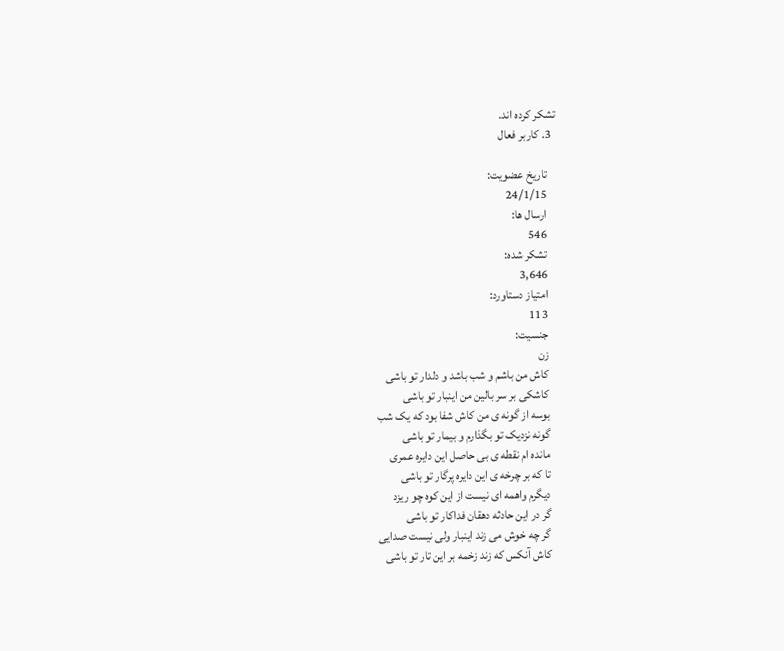تشکر کرده اند.
  3. کاربر فعال

    تاریخ عضویت:
    24/1/15
    ارسال ها:
    546
    تشکر شده:
    3,646
    امتیاز دستاورد:
    113
    جنسیت:
    زن
    کاش من باشم و شب باشد و دلدار تو باشی
    کاشکی بر سر بالین من اینبار تو باشی
    بوسه از گونه ی من کاش شفا بود که یک شب
    گونه نزدیک تو بگذارم و بیمار تو باشی
    مانده ام نقطه ی بی حاصل این دایره عمری
    تا که بر چرخه ی این دایره پرگار تو باشی
    دیگرم واهمه ای نیست از این کوه چو ریزد
    گر در این حادثه دهقان فداکار تو باشی
    گر چه خوش می زند اینبار ولی نیست صدایی
    کاش آنکس که زند زخمه بر این تار تو باشی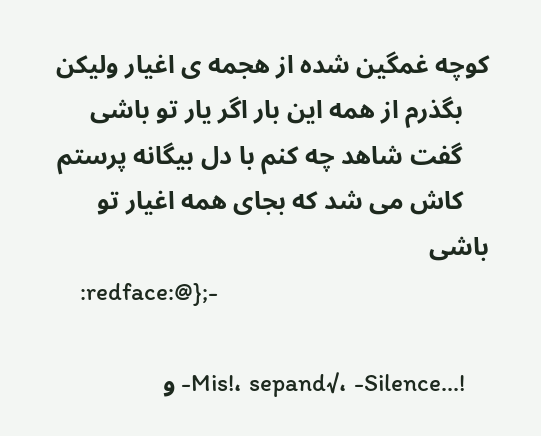کوچه غمگین شده از هجمه ی اغیار ولیکن
    بگذرم از همه این بار اگر یار تو باشی
    گفت شاهد چه کنم با دل بیگانه پرستم
    کاش می شد که بجای همه اغیار تو باشی
    :redface:@};-

    !...Mis!، sepand√، -Silence- و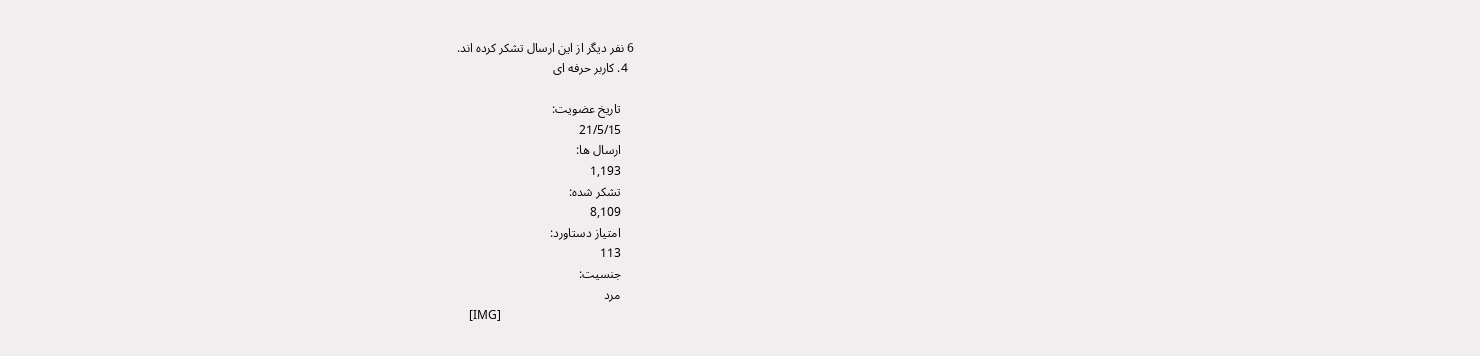6 نفر دیگر از این ارسال تشکر کرده اند.
  4. کاربر حرفه ای

    تاریخ عضویت:
    21/5/15
    ارسال ها:
    1,193
    تشکر شده:
    8,109
    امتیاز دستاورد:
    113
    جنسیت:
    مرد
    [IMG]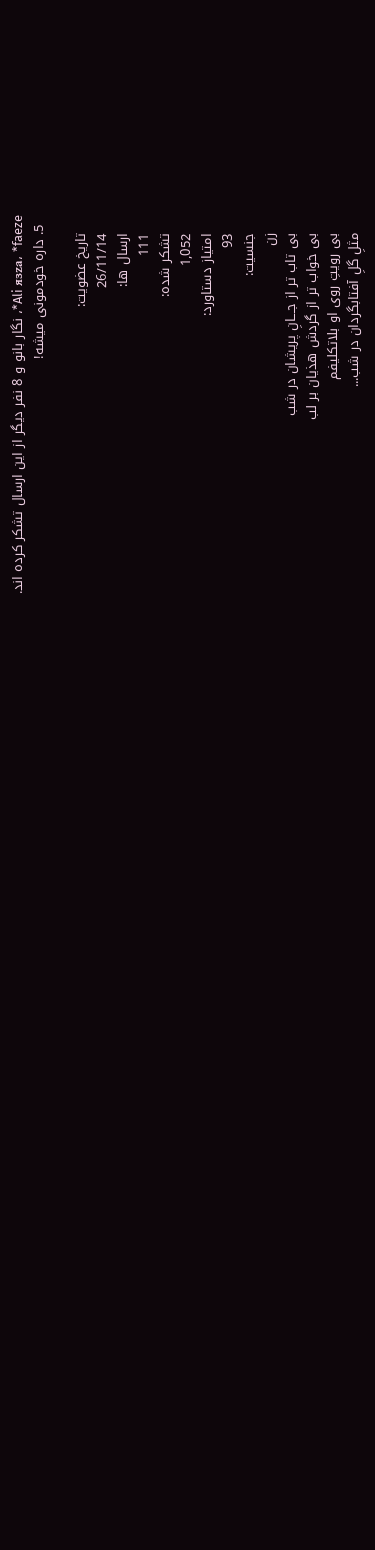Αli язza، *faeze*، نگار بانو و 8 نفر دیگر از این ارسال تشکر کرده اند.
  5. داره خودمونی میشه!

    تاریخ عضویت:
    26/11/14
    ارسال ها:
    111
    تشکر شده:
    1,052
    امتیاز دستاورد:
    93
    جنسیت:
    زن
    بی تاب تر از جـــانِ پریشان در شب
    بی خواب تر از گردش هذیان بر لب
    بی رویتِ روی او بلاتکلیفم
    مثلِ گلِ آفتابگردان در شب...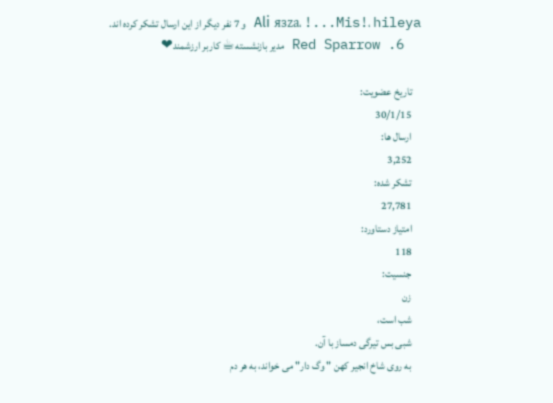Αli язza، !...Mis!، hileya و 7 نفر دیگر از این ارسال تشکر کرده اند.
  6. Red Sparrow مدیر بازنشسته☕ کاربر ارزشمند❤

    تاریخ عضویت:
    30/1/15
    ارسال ها:
    3,252
    تشکر شده:
    27,781
    امتیاز دستاورد:
    118
    جنسیت:
    زن
    شب است،
    شبی بس تیرگی دمساز با آن.
    به روی شاخ انجیر کهن " وگ دار" می خواند، به هر دم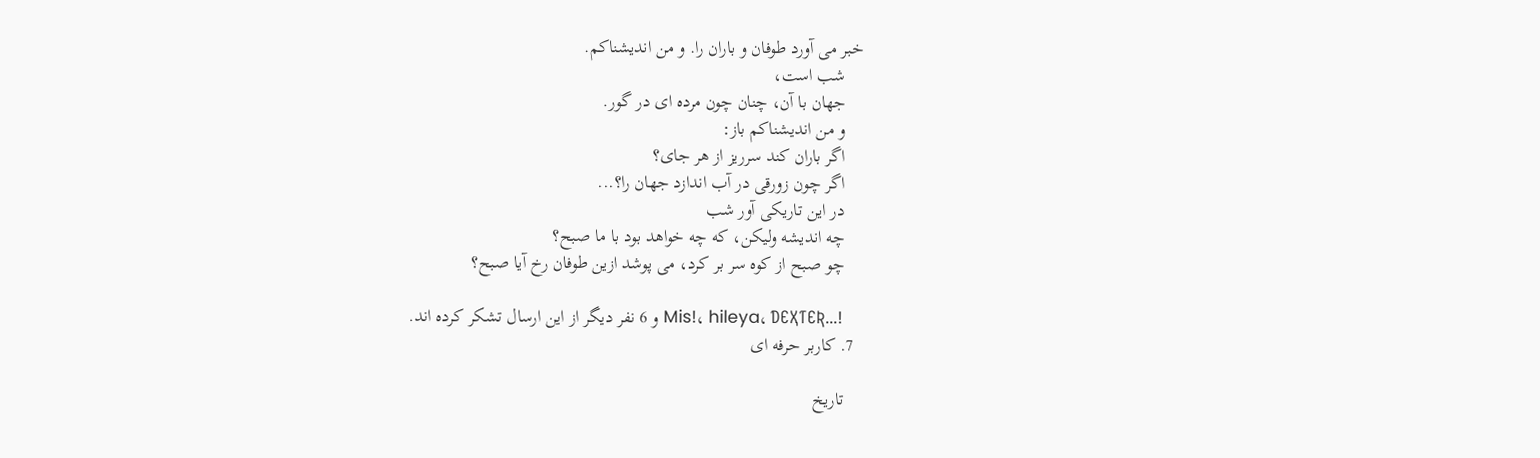خبر می آورد طوفان و باران را. و من اندیشناکم.
    شب است،
    جهان با آن، چنان چون مرده ای در گور.
    و من اندیشناکم باز:
    اگر باران کند سرریز از هر جای؟
    اگر چون زورقی در آب اندازد جهان را؟...
    در این تاریکی آور شب
    چه اندیشه ولیکن، که چه خواهد بود با ما صبح؟
    چو صبح از کوه سر بر کرد، می پوشد ازین طوفان رخ آیا صبح؟

    !...Mis!، hileya، ƊЄҲƬЄƦ و 6 نفر دیگر از این ارسال تشکر کرده اند.
  7. کاربر حرفه ای

    تاریخ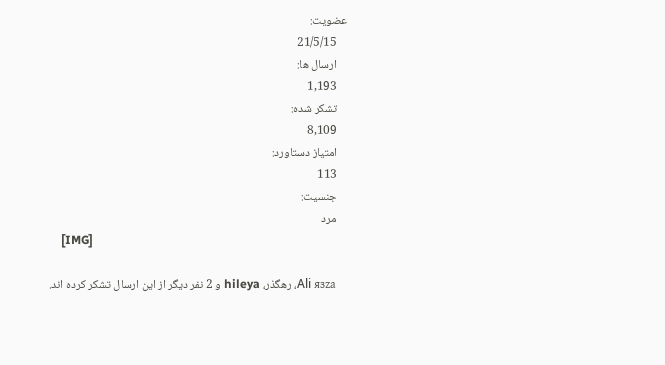عضویت:
    21/5/15
    ارسال ها:
    1,193
    تشکر شده:
    8,109
    امتیاز دستاورد:
    113
    جنسیت:
    مرد
    [IMG]

    Αli язza، رهگذر، hileya و 2 نفر دیگر از این ارسال تشکر کرده اند.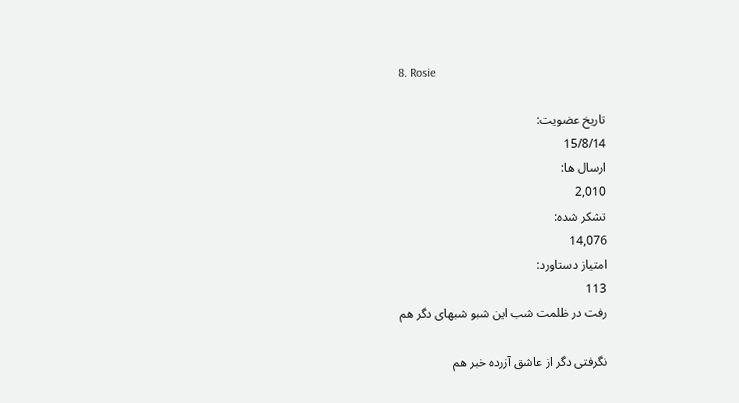8. Rosie

    تاریخ عضویت:
    15/8/14
    ارسال ها:
    2,010
    تشکر شده:
    14,076
    امتیاز دستاورد:
    113
    رفت در ظلمت شب این شبو شبهای دگر هم

    نگرفتی دگر از عاشق آزرده خبر هم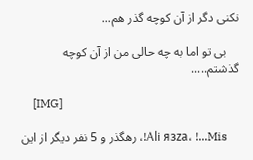نکنی دگر از آن کوچه گذر هم...

    بی تو اما به چه حالی من از آن کوچه گذشتم.....

    [IMG]

    Αli язza، !...Mis!، رهگذر و 5 نفر دیگر از این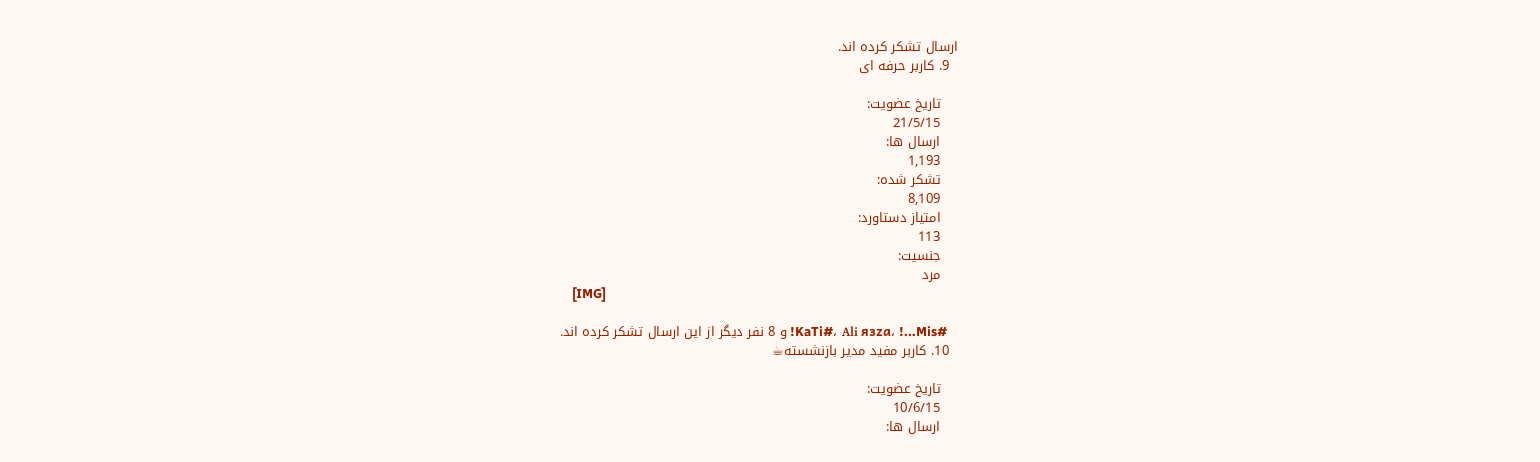ارسال تشکر کرده اند.
  9. کاربر حرفه ای

    تاریخ عضویت:
    21/5/15
    ارسال ها:
    1,193
    تشکر شده:
    8,109
    امتیاز دستاورد:
    113
    جنسیت:
    مرد
    [IMG]

    #KaTi#، Αli язza، !...Mis! و 8 نفر دیگر از این ارسال تشکر کرده اند.
  10. کاربر مفید مدیر بازنشسته☕

    تاریخ عضویت:
    10/6/15
    ارسال ها: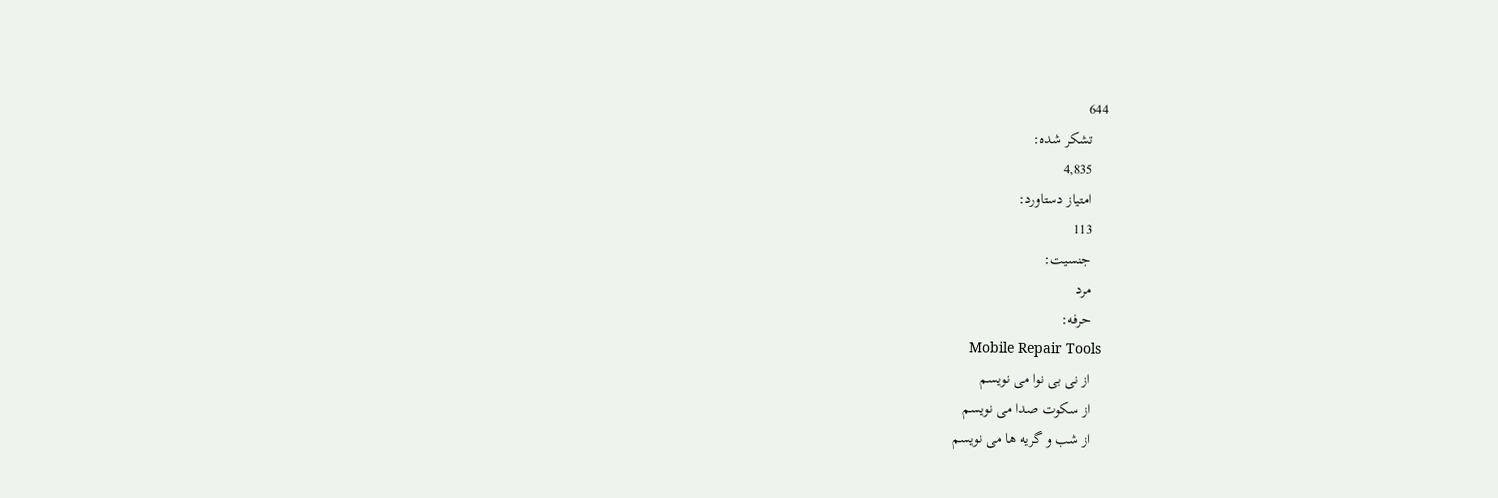644
    تشکر شده:
    4,835
    امتیاز دستاورد:
    113
    جنسیت:
    مرد
    حرفه:
    Mobile Repair Tools
    از نی بی نوا می نويسم
    از سکوت صدا می نويسم
    از شب و گريه ها می نويسم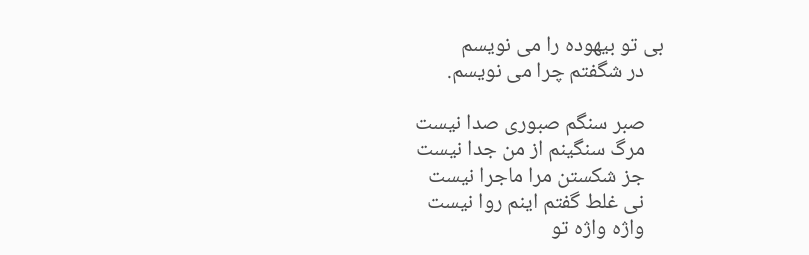بی تو بيهوده را می نويسم
    در شگفتم چرا می نويسم.

    صبر سنگم صبوری صدا نيست
    مرگ سنگينم از من جدا نيست
    جز شکستن مرا ماجرا نيست
    نی غلط گفتم اينم روا نيست
    واژه واژه تو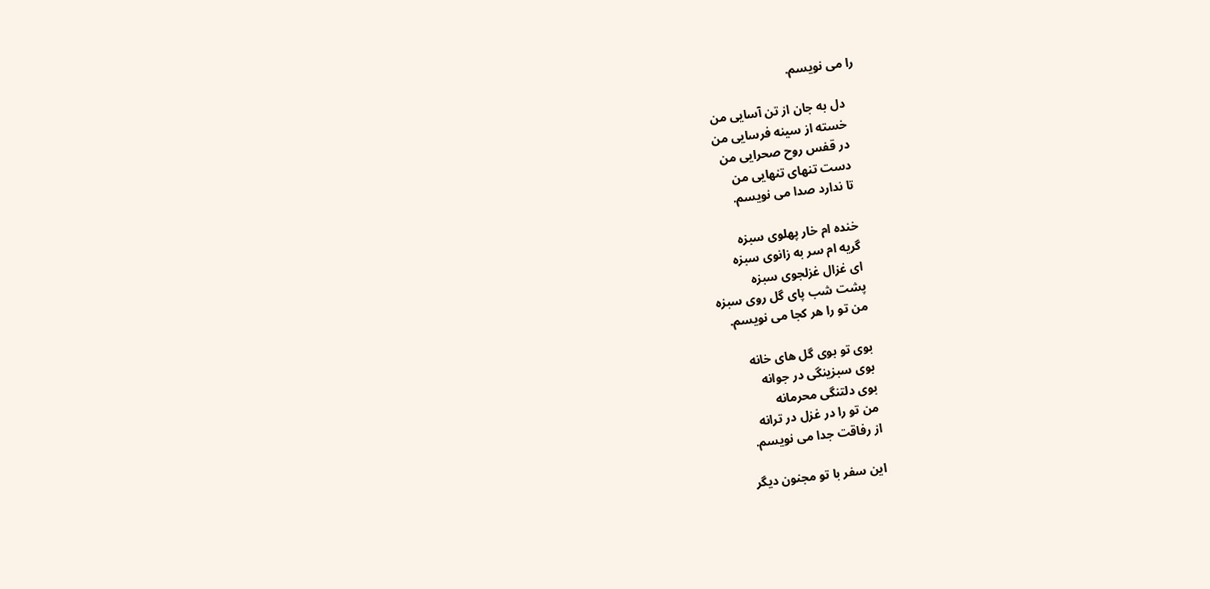را می نويسم.

    دل به جان از تن آسايی من
    خسته از سينه فرسايی من
    در قفس روح صحرايی من
    دست تنهای تنهايی من
    تا ندارد صدا می نويسم.

    خنده ام خار پهلوی سبزه
    گريه ام سر به زانوی سبزه
    ای غزال غزلجوی سبزه
    پشت شب پای گل روی سبزه
    من تو را هر کجا می نويسم.

    بوی تو بوی گل های خانه
    بوی سبزينگی در جوانه
    بوی دلتنگی محرمانه
    من تو را در غزل در ترانه
    از رفاقت جدا می نويسم.

    اين سفر با تو مجنون ديگر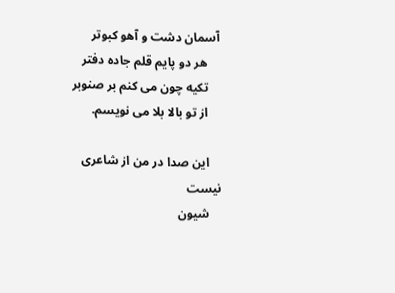آسمان دشت و آهو کبوتر
    هر دو پايم قلم جاده دفتر
    تکيه چون می کنم بر صنوبر
    از تو بالا بلا می نويسم.

    اين صدا در من از شاعری نيست
    شيون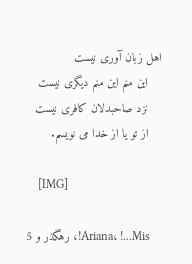اهل زبان آوری نيست
    اين منم اين منم ديگری نيست
    نزد صاحبدلان کافری نيست
    از تو يا از خدا می نويسم.

    [IMG]

    Ariana، !...Mis!، رهگذر و 5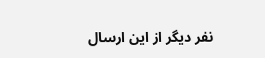نفر دیگر از این ارسال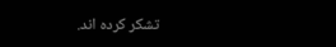تشکر کرده اند.